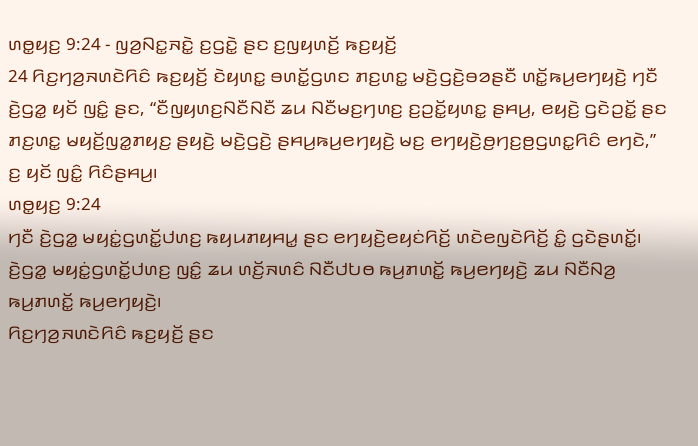ꤛꤥ꤭ꤟꤢ꤬ 9:24 - ꤜꤤ꤬ꤡꤢ꤭ꤏꤢꤧ꤭ ꤢ꤬ꤞꤢꤧ꤭ ꤔꤢ ꤢ꤬ꤜꤟꤛꤢꤩ꤬ ꤒꤢ꤬ꤟꤢꤩ꤬
24 ꤖꤢ꤬ꤚꤤ꤬ꤏꤛꤢꤧꤖꤢꤨ ꤒꤢ꤬ꤟꤢꤩ꤬ ꤢꤧꤟꤛꤢ꤭ ꤋꤛꤢꤩ꤭ꤞꤛꤢ ꤊꤢ꤬ꤛꤢ꤭ ꤗꤢꤧ꤬ꤞꤢꤧ꤬ꤋꤤꤔꤢꤪ ꤛꤢꤩ꤭ꤒꤣ꤬ꤕꤚꤟꤢꤧ꤬ ꤚꤢꤪ ꤢꤧ꤬ꤞꤤ꤭ ꤟꤢꤩ ꤜꤢꤨ꤭ ꤔꤢ, “ꤢꤪꤜꤟꤛꤢ꤬ꤡꤢꤪꤡꤢꤪ ꤘꤣ ꤡꤢꤪꤗꤢ꤬ꤚꤛꤢ꤬ ꤢ꤬ꤑꤢꤩ꤭ꤟꤛꤢ꤭ ꤔꤌꤣ꤬, ꤕꤟꤢꤧ꤬ ꤞꤢꤧꤑꤢꤩ꤭ ꤔꤢ ꤊꤢ꤬ꤛꤢ꤭ ꤗꤟꤢꤩ꤬ꤜꤤ꤭ꤊꤟꤢ꤬ ꤔꤟꤢꤧ꤬ ꤗꤢꤧ꤬ꤞꤢꤧ꤬ ꤔꤌꤣ꤬ꤒꤣ꤬ꤕꤚꤟꤢꤧ꤬ ꤗꤢ꤬ ꤕꤚꤟꤢꤧ꤬ꤥ꤬ꤚꤢ꤬ꤥ꤬ꤞꤛꤢ꤭ꤖꤢꤨ ꤕꤚꤢꤧ,” ꤢ꤬ ꤟꤢꤩ ꤜꤢꤨ꤭ ꤖꤢꤨꤔꤌꤣ꤬꤯
ꤛꤥ꤭ꤟꤢ꤬ 9:24
ꤚꤢꤪ ꤢꤧ꤬ꤞꤤ꤭ ꤗꤟꤢꤦ꤭ꤞꤛꤢꤩ꤭ꤓꤛꤢ꤬ ꤒꤟꤣꤊꤟꤌꤣ꤭ ꤔꤢ ꤕꤚꤟꤢꤧ꤬ꤕꤟꤢꤦꤖꤢꤩ꤬ ꤛꤢꤧꤕꤜꤢꤧꤖꤢꤩ꤬ ꤢꤨ꤭ ꤞꤢꤧꤔꤛꤢꤩ꤭꤯ ꤢꤧ꤬ꤞꤤ꤭ ꤗꤟꤢꤦ꤭ꤞꤛꤢꤩ꤭ꤓꤛꤢ꤬ ꤜꤢꤨ꤭ ꤘꤣ ꤛꤢꤩ꤬ꤏꤛꤢꤨ ꤡꤢꤪꤓꤝꤥ ꤒꤣ꤬ꤊꤛꤢꤩ꤭ ꤒꤣ꤬ꤕꤚꤟꤢꤧ꤬ ꤘꤣ ꤡꤢꤪꤡꤤ꤬ ꤒꤣ꤬ꤊꤛꤢꤩ꤭ ꤒꤣ꤬ꤕꤚꤟꤢꤧ꤬꤯
ꤖꤢ꤬ꤚꤤ꤬ꤏꤛꤢꤧꤖꤢꤨ ꤒꤢ꤬ꤟꤢꤩ꤬ ꤔꤢ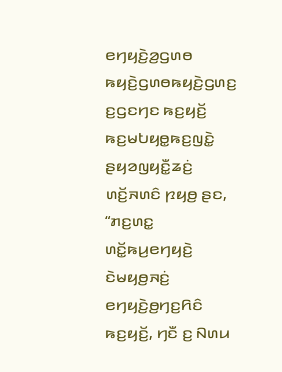ꤕꤚꤟꤢꤧ꤬ꤤ꤬ꤞꤛꤥ ꤒꤟꤢꤧ꤬ꤞꤛꤥꤒꤟꤢꤧ꤬ꤞꤛꤢ꤬ ꤢ꤬ꤞꤢꤚꤢ ꤒꤢ꤬ꤟꤢꤩ꤬ ꤒꤢ꤬ꤗꤝꤟꤥ꤭ꤒꤢ꤬ꤜꤢꤧ꤭ ꤔꤟꤤꤜꤟꤢꤪ꤭ꤘꤢꤦ꤬ ꤛꤢꤩ꤬ꤏꤛꤢꤨ ꤐꤟꤥ꤬ ꤔꤢ, “ꤊꤢ꤬ꤛꤢ꤭ ꤛꤢꤩ꤭ꤒꤣ꤬ꤕꤚꤟꤢꤧ꤬ ꤢꤧꤗꤟꤥ꤬ꤏꤢꤦ꤬ ꤕꤚꤟꤢꤧ꤬ꤥ꤬ꤚꤢ꤬ꤖꤢꤨ ꤒꤢ꤬ꤟꤢꤩ꤬, ꤚꤢꤪ ꤢ꤬ ꤡꤛꤣ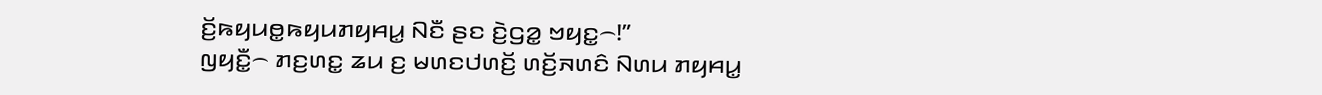ꤢꤩ꤬ꤒꤟꤣꤥ꤭ꤒꤟꤣꤊꤟꤌꤣ꤭ ꤡꤢꤪ ꤔꤢ ꤢꤧ꤬ꤞꤤ꤭ ꤠꤟꤢ꤭꤮!”
ꤜꤟꤢꤪ꤭꤮ ꤊꤢ꤬ꤛꤢ꤭ ꤘꤣ ꤢ꤬ ꤗꤛꤢꤓꤛꤢꤩ꤬ ꤛꤢꤩ꤬ꤏꤛꤢꤨ ꤡꤛꤣ ꤊꤟꤌꤣ꤭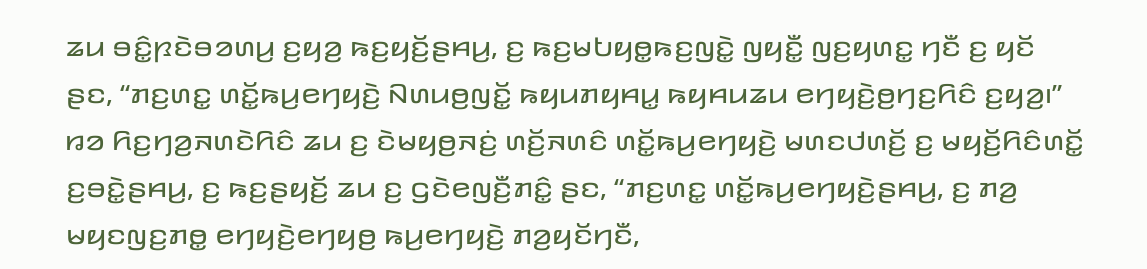ꤘꤣ ꤋꤢꤨ꤭ꤐꤢꤧꤋꤤꤛꤣ꤬ ꤢ꤬ꤟꤤ꤬ ꤒꤢ꤬ꤟꤢꤩ꤬ꤔꤌꤣ꤬, ꤢ꤬ ꤒꤢ꤬ꤗꤝꤟꤥ꤭ꤒꤢ꤬ꤜꤢꤧ꤭ ꤜꤟꤢꤪ꤭ ꤜꤢ꤬ꤟꤛꤢ꤭ ꤚꤢꤪ ꤢ꤬ ꤟꤢꤩ ꤔꤢ, “ꤊꤢ꤬ꤛꤢ꤭ ꤛꤢꤩ꤭ꤒꤣ꤬ꤕꤚꤟꤢꤧ꤬ ꤡꤛꤣꤥ꤬ꤜꤢꤩ꤭ ꤒꤟꤣꤊꤟꤌꤣ꤭ ꤒꤟꤌꤣꤘꤣ ꤕꤚꤟꤢꤧ꤬ꤥ꤬ꤚꤢ꤬ꤖꤢꤨ ꤢ꤬ꤟꤤ꤬꤯”
ꤙꤤ ꤖꤢ꤬ꤚꤤ꤬ꤏꤛꤢꤧꤖꤢꤨ ꤘꤣ ꤢ꤬ ꤢꤧꤗꤟꤥ꤬ꤏꤢꤦ꤬ ꤛꤢꤩ꤬ꤏꤛꤢꤨ ꤛꤢꤩ꤭ꤒꤣ꤬ꤕꤚꤟꤢꤧ꤬ ꤗꤛꤢꤓꤛꤢꤩ꤬ ꤢ꤬ ꤗꤟꤢꤩ꤬ꤖꤢꤨꤛꤢꤩ꤭ ꤢ꤬ꤋꤢꤧ꤭ꤔꤌꤣ꤬, ꤢ꤬ ꤒꤢ꤬ꤔꤟꤢꤩ꤬ ꤘꤣ ꤢ꤬ ꤞꤢꤧꤕꤜꤢꤪ꤬ꤊꤢꤨ꤭ ꤔꤢ, “ꤊꤢ꤬ꤛꤢ꤭ ꤛꤢꤩ꤭ꤒꤣ꤬ꤕꤚꤟꤢꤧ꤬ꤔꤌꤣ꤬, ꤢ꤬ ꤊꤤ꤬ ꤗꤟꤢꤜꤢ꤬ꤊꤥ꤭ ꤕꤚꤟꤢꤧ꤬ꤕꤚꤟꤥ꤬ ꤒꤣ꤬ꤕꤚꤟꤢꤧ꤬ ꤊꤤ꤬ꤟꤢꤩꤚꤢꤪ,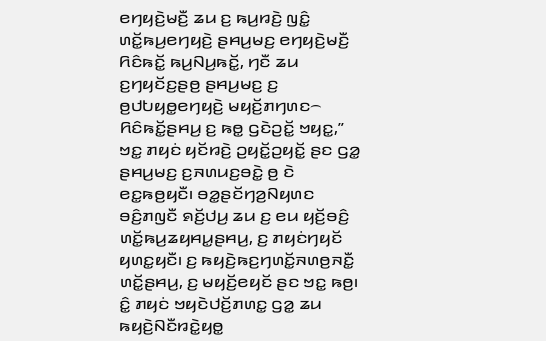ꤕꤚꤟꤢꤧ꤬ꤗꤢꤪ꤬ ꤘꤣ ꤢ꤬ ꤒꤣ꤬ꤙꤢꤧ꤬ ꤜꤢꤨ꤭ ꤛꤢꤩ꤭ꤒꤣ꤬ꤕꤚꤟꤢꤧ꤬ ꤔꤌꤣ꤬ꤗꤢ꤬ ꤕꤚꤟꤢꤧ꤬ꤗꤢꤪ꤬ ꤖꤢꤨꤒꤢꤩ꤭ ꤒꤣ꤬ꤡꤣ꤬ꤒꤢꤩ꤭, ꤚꤢꤪ ꤘꤣ ꤢ꤬ꤚꤟꤢꤩꤢ꤬ꤔꤥ꤬ ꤔꤌꤣ꤬ꤗꤢ꤬ ꤢ꤬ ꤥ꤬ꤓꤝꤟꤥ꤭ꤕꤚꤟꤢꤧ꤬ ꤗꤟꤢꤩ꤬ꤊꤚꤛꤢ꤮ ꤖꤢꤨꤒꤢꤩ꤭ꤔꤌꤣ꤬ ꤢ꤬ ꤒꤥ꤭ ꤞꤢꤧꤑꤢꤩ꤭ ꤠꤟꤢ꤭,”
ꤠꤢ꤭ ꤊꤟꤢꤦ ꤟꤢꤩꤙꤢꤧ꤬ ꤑꤟꤢꤩ꤭ꤑꤟꤢꤩ꤭ ꤔꤢ ꤞꤤ꤭ ꤔꤌꤣ꤬ꤗꤢ꤬ ꤢ꤬ꤏꤛꤣꤢ꤬ꤋꤢꤧ꤭ ꤥ꤬ ꤢꤧ ꤕꤢ꤭ꤒꤥ꤬ꤟꤢꤪ꤯ ꤋꤤ꤭ꤔꤢꤩꤚꤤ꤬ꤡꤟꤛꤢ ꤋꤢꤨ꤬ꤊꤜꤢꤪ ꤎꤢꤩ꤬ꤓꤣ꤬ ꤘꤣ ꤢ꤬ ꤕꤣ ꤟꤢꤩ꤬ꤋꤢꤨ꤬ ꤛꤢꤩ꤭ꤒꤣ꤬ꤘꤟꤌꤣ꤭ꤔꤌꤣ꤬, ꤢ꤬ ꤊꤟꤢꤦꤚꤟꤢꤩ ꤟꤛꤢ꤭ꤟꤢꤪ꤯ ꤢ꤬ ꤒꤟꤢꤧ꤬ꤒꤢ꤬ꤚꤛꤢꤩ꤭ꤏꤛꤥ꤬ꤏꤢꤪ꤭ ꤛꤢꤩ꤭ꤔꤌꤣ꤬, ꤢ꤬ ꤗꤟꤢꤩ꤬ꤕꤟꤢꤩ ꤔꤢ ꤠꤢ꤭ ꤒꤥ꤬꤯
ꤢꤨ꤭ ꤊꤟꤢꤦ ꤠꤟꤢꤧꤓꤢꤩ꤬ꤊꤛꤢ꤭ ꤞꤤ꤭ ꤘꤣ ꤒꤟꤢꤧ꤬ꤡꤢꤪꤙꤢꤧ꤭ꤟꤥ꤭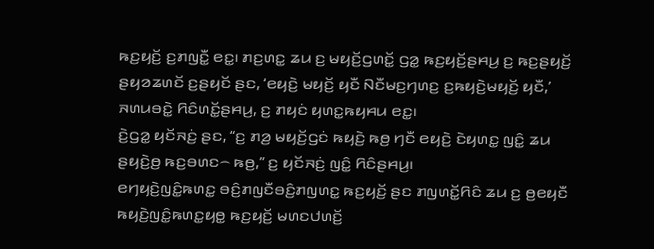ꤒꤢ꤬ꤟꤢꤩ꤬ ꤢ꤬ꤊꤜꤢꤪ꤭ ꤕꤢ꤭꤯ ꤊꤢ꤬ꤛꤢ꤭ ꤘꤣ ꤢ꤬ ꤗꤟꤢꤩ꤬ꤞꤛꤢꤩ꤭ ꤞꤤ꤭ ꤒꤢ꤬ꤟꤢꤩ꤬ꤔꤌꤣ꤬ ꤢ꤬ ꤒꤢ꤬ꤔꤟꤢꤩ꤬ ꤔꤟꤤꤘꤛꤢꤩ ꤢ꤬ꤔꤟꤢꤩ ꤔꤢ, ‘ꤕꤟꤢꤧ꤬ ꤗꤟꤢꤩ꤬ ꤟꤢꤪ ꤡꤢꤪꤗꤢ꤬ꤚꤛꤢ꤬ ꤢ꤬ꤒꤟꤢꤧ꤬ꤗꤟꤢꤩ꤬ ꤟꤢꤪ,’ ꤏꤛꤣꤋꤢꤧ꤭ ꤖꤢꤨꤛꤢꤩ꤭ꤔꤌꤣ꤬, ꤢ꤬ ꤊꤟꤢꤦ ꤟꤛꤢ꤭ꤒꤟꤌꤣ ꤕꤢ꤭꤯
ꤢꤧ꤬ꤞꤤ꤭ ꤟꤢꤩꤏꤢꤦ꤬ ꤔꤢ, “ꤢ꤬ ꤊꤤ꤬ ꤗꤟꤢꤩ꤬ꤞꤢꤦ ꤒꤟꤢꤧ꤬ ꤒꤥ꤬ ꤚꤢꤪ ꤕꤟꤢꤧ꤬ ꤢꤧꤟꤛꤢ꤭ ꤜꤢꤨ꤭ ꤘꤣ ꤔꤟꤢꤧ꤬ꤥ꤬ ꤒꤢ꤬ꤋꤛꤢ꤮ ꤒꤥ꤬,” ꤢ꤬ ꤟꤢꤩꤏꤢꤦ꤬ ꤜꤢꤨ꤭ ꤖꤢꤨꤔꤌꤣ꤬꤯
ꤕꤚꤟꤢꤧ꤬ꤜꤢꤨ꤭ꤒꤛꤢ꤭ ꤋꤢꤨ꤬ꤊꤜꤢꤪꤋꤢꤨ꤬ꤊꤜꤛꤢ꤭ ꤒꤢ꤬ꤟꤢꤩ꤬ ꤔꤢ ꤊꤜꤛꤢꤩ꤭ꤖꤢꤨ ꤘꤣ ꤢ꤬ ꤥ꤬ꤕꤟꤢꤪ ꤒꤟꤢꤧ꤬ꤜꤢꤨ꤭ꤒꤛꤢ꤭ꤟꤥ꤭ ꤒꤢ꤬ꤟꤢꤩ꤬ ꤗꤛꤢꤓꤛꤢꤩ꤬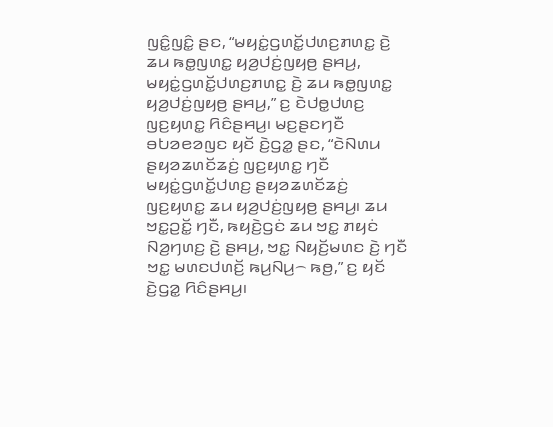ꤜꤢꤨ꤭ꤜꤢꤨ꤭ ꤔꤢ, “ꤗꤟꤢꤦ꤭ꤞꤛꤢꤩ꤭ꤓꤛꤢ꤬ꤊꤛꤢ꤭ ꤢꤧ꤬ ꤘꤣ ꤒꤥ꤭ꤜꤛꤢ꤭ ꤟꤤ꤬ꤓꤢꤦ꤬ꤜꤟꤥ꤬ ꤔꤌꤣ꤬, ꤗꤟꤢꤦ꤭ꤞꤛꤢꤩ꤭ꤓꤛꤢ꤬ꤊꤛꤢ꤭ ꤢꤧ꤬ ꤘꤣ ꤒꤥ꤭ꤜꤛꤢ꤭ ꤟꤤ꤬ꤓꤢꤦ꤬ꤜꤟꤥ꤬ ꤔꤌꤣ꤬,” ꤢ꤬ ꤢꤧꤓꤥ꤭ꤓꤛꤢ꤬ ꤜꤢ꤬ꤟꤛꤢ꤭ ꤖꤢꤨꤔꤌꤣ꤬꤯ ꤗꤢ꤬ꤔꤢꤚꤢꤪ ꤋꤝꤤꤕꤤꤜꤢ ꤟꤢꤩ ꤢꤧ꤬ꤞꤤ꤭ ꤔꤢ, “ꤢꤧꤡꤛꤣ ꤔꤟꤤꤘꤛꤢꤩꤘꤢꤦ꤬ ꤜꤢ꤬ꤟꤛꤢ꤭ ꤚꤢꤪ ꤗꤟꤢꤦ꤭ꤞꤛꤢꤩ꤭ꤓꤛꤢ꤬ ꤔꤟꤤꤘꤛꤢꤩꤘꤢꤦ꤬ ꤜꤢ꤬ꤟꤛꤢ꤭ ꤘꤣ ꤟꤤ꤬ꤓꤢꤦ꤬ꤜꤟꤥ꤬ ꤔꤌꤣ꤬꤯ ꤘꤣ ꤠꤢ꤭ꤑꤢꤩ꤭ ꤚꤢꤪ, ꤒꤟꤢꤧ꤬ꤞꤢꤦ ꤘꤣ ꤠꤢ꤭ ꤊꤟꤢꤦ ꤡꤤ꤬ꤚꤛꤢ꤬ ꤢꤧ꤬ ꤔꤌꤣ꤬, ꤠꤢ꤭ ꤡꤟꤢꤩ꤬ꤗꤛꤢ ꤢꤧ꤬ ꤚꤢꤪ ꤠꤢ꤭ ꤗꤛꤢꤓꤛꤢꤩ꤬ ꤒꤣ꤬ꤡꤣ꤬꤮ ꤒꤥ꤬,” ꤢ꤬ ꤟꤢꤩ ꤢꤧ꤬ꤞꤤ꤭ ꤖꤢꤨꤔꤌꤣ꤬꤯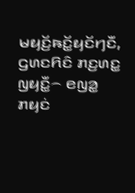ꤗꤟꤢꤩ꤬ꤒꤢꤩ꤭ꤟꤢꤩꤚꤢꤪ, ꤞꤛꤢꤖꤢꤨ ꤊꤢ꤬ꤛꤢ꤭ ꤜꤟꤢꤪ꤭꤮ ꤕꤜꤤ꤭ ꤊꤟꤢꤦ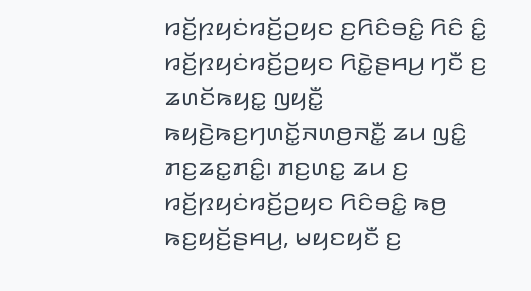ꤙꤢꤩ꤬ꤐꤟꤢꤦꤙꤢꤩ꤬ꤑꤟꤢ ꤢ꤬ꤖꤢꤨꤋꤢꤨ꤭ ꤖꤢꤨ ꤢꤨ꤭ ꤙꤢꤩ꤬ꤐꤟꤢꤦꤙꤢꤩ꤬ꤑꤟꤢ ꤖꤢꤧ꤭ꤔꤌꤣ꤬ ꤚꤢꤪ ꤢ꤬ ꤘꤛꤢꤩꤒꤟꤢ꤭ ꤜꤟꤢꤪ꤭ ꤒꤟꤢꤧ꤬ꤒꤢ꤬ꤚꤛꤢꤩ꤭ꤏꤛꤥ꤬ꤏꤢꤪ꤭ ꤘꤣ ꤜꤢꤨ꤭ ꤊꤢ꤬ꤘꤢ꤭ꤊꤢꤨ꤭꤯ ꤊꤢ꤬ꤛꤢ꤭ ꤘꤣ ꤢ꤬ ꤙꤢꤩ꤬ꤐꤟꤢꤦꤙꤢꤩ꤬ꤑꤟꤢ ꤖꤢꤨꤋꤢꤨ꤭ ꤒꤥ꤬ ꤒꤢ꤬ꤟꤢꤩ꤬ꤔꤌꤣ꤬, ꤗꤟꤢꤟꤢꤪ ꤢ꤬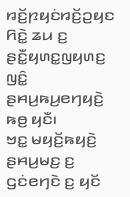ꤙꤢꤩ꤬ꤐꤟꤢꤦꤙꤢꤩ꤬ꤑꤟꤢ ꤖꤢꤧ꤭ ꤘꤣ ꤢ꤬ ꤔꤢꤪ꤭ꤟꤛꤢ꤭ꤜꤟꤛꤢ꤬ ꤜꤢꤨ꤭ ꤔꤌꤣ꤬ꤒꤣ꤬ꤕꤚꤟꤢꤧ꤬ ꤒꤥ꤬ ꤟꤢꤪ꤯
ꤠꤢ꤭ ꤗꤟꤢꤩ꤬ꤒꤟꤢꤧ꤬ ꤔꤌꤣ꤬ꤗꤢ꤬ ꤢ꤬ ꤞꤢꤦꤕꤚꤢꤧ ꤢ꤬ ꤟꤢꤩ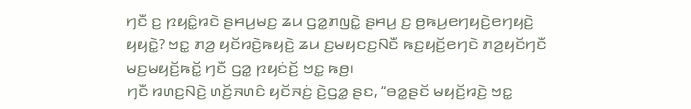ꤚꤢꤪ ꤢ꤬ ꤐꤟꤢꤨ꤭ꤙꤢꤧ ꤔꤌꤣ꤬ꤗꤢ꤬ ꤘꤣ ꤞꤤ꤭ꤊꤜꤢꤧ꤭ ꤔꤌꤣ꤬ ꤢ꤬ ꤥ꤬ꤒꤣ꤬ꤕꤚꤟꤢꤧ꤬ꤕꤚꤟꤢꤧ꤬ ꤟꤟꤢꤧ꤭? ꤠꤢ꤭ ꤊꤤ꤬ ꤟꤢꤩꤙꤢꤧ꤬ꤒꤟꤢꤧ꤬ ꤘꤣ ꤢ꤬ꤗꤟꤢꤢ꤬ꤡꤢꤪ ꤒꤢ꤬ꤟꤢꤩ꤬ꤕꤚꤢꤧ ꤊꤤ꤬ꤟꤢꤩꤚꤢꤪ ꤗꤢ꤬ꤗꤟꤢꤩ꤬ꤒꤢꤩ꤭ ꤚꤢꤪ ꤞꤤ꤭ ꤐꤟꤢꤦꤢꤩ꤬ ꤠꤢ꤭ ꤒꤥ꤬꤯
ꤚꤢꤪ ꤙꤛꤢ꤬ꤡꤢꤧ꤬ ꤛꤢꤩ꤬ꤏꤛꤢꤨ ꤟꤢꤩꤏꤢꤦ꤬ ꤢꤧ꤬ꤞꤤ꤭ ꤔꤢ, “ꤋꤤ꤭ꤔꤢꤩ ꤗꤟꤢꤩ꤬ꤙꤢꤧ꤬ ꤠꤢ꤭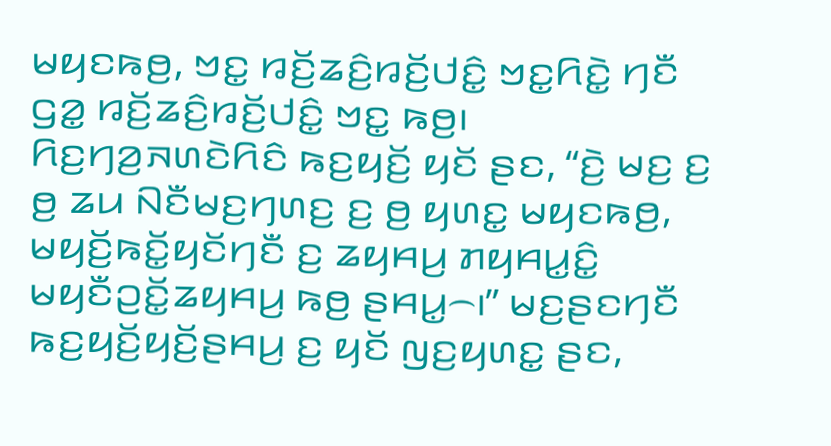ꤗꤟꤢꤒꤥ꤬, ꤠꤢ꤭ ꤙꤢꤩ꤬ꤘꤢꤨ꤬ꤙꤢꤩ꤬ꤓꤢꤨ꤭ ꤠꤢ꤭ꤖꤢꤧ꤭ ꤚꤢꤪ ꤞꤤ꤭ ꤙꤢꤩ꤬ꤘꤢꤨ꤬ꤙꤢꤩ꤬ꤓꤢꤨ꤭ ꤠꤢ꤭ ꤒꤥ꤬꤯
ꤖꤢ꤬ꤚꤤ꤬ꤏꤛꤢꤧꤖꤢꤨ ꤒꤢ꤬ꤟꤢꤩ꤬ ꤟꤢꤩ ꤔꤢ, “ꤢꤧ꤬ ꤗꤢ꤬ ꤢ꤬ ꤥ꤬ ꤘꤣ ꤡꤢꤪꤗꤢ꤬ꤚꤛꤢ꤬ ꤢ꤬ ꤥ꤬ ꤟꤛꤢ꤭ ꤗꤟꤢꤒꤥ꤬, ꤗꤟꤢꤩ꤬ꤒꤢꤩ꤭ꤟꤢꤩꤚꤢꤪ ꤢ꤬ ꤘꤟꤌꤣ꤬ ꤊꤟꤌꤣ꤭ꤢꤨ꤭ ꤗꤟꤢꤪꤑꤢꤩ꤭ꤘꤟꤌꤣ꤬ ꤒꤥ꤬ ꤔꤌꤣ꤭꤮꤯” ꤗꤢ꤬ꤔꤢꤚꤢꤪ ꤒꤢ꤬ꤟꤢꤩ꤬ꤟꤢꤩ꤬ꤔꤌꤣ꤬ ꤢ꤬ ꤟꤢꤩ ꤜꤢ꤬ꤟꤛꤢ꤭ ꤔꤢ,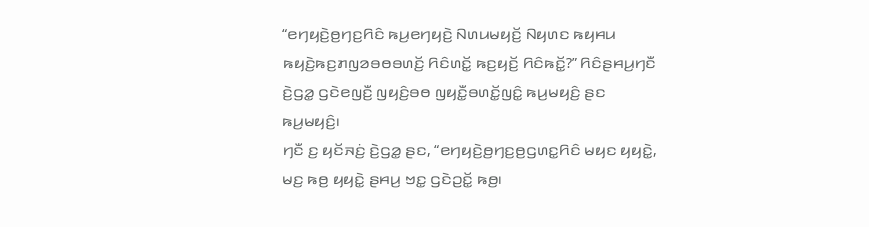“ꤕꤚꤟꤢꤧ꤬ꤥ꤬ꤚꤢ꤬ꤖꤢꤨ ꤒꤣ꤬ꤕꤚꤟꤢꤧ꤬ ꤡꤛꤣꤗꤟꤢꤩ꤬ ꤡꤟꤛꤢ ꤒꤟꤌꤣ ꤒꤟꤢꤧ꤬ꤒꤢ꤬ꤊꤜꤤꤋꤥꤋꤛꤢꤩ꤬ ꤖꤢꤨꤛꤢꤩ꤭ ꤒꤢ꤬ꤟꤢꤩ꤬ ꤖꤢꤨꤒꤢꤩ꤭?” ꤖꤢꤨꤔꤌꤣ꤬ꤚꤢꤪ ꤢꤧ꤬ꤞꤤ꤭ ꤞꤢꤧꤕꤜꤢꤪ꤬ ꤜꤟꤢꤨ꤬ꤋꤥ ꤜꤟꤢꤪ꤭ꤋꤛꤢꤩ꤭ꤜꤢꤨ꤭ ꤒꤣ꤬ꤗꤟꤢꤨ꤬ ꤔꤢ ꤒꤣ꤬ꤗꤟꤢꤨ꤬꤯
ꤚꤢꤪ ꤢ꤬ ꤟꤢꤩꤏꤢꤦ꤬ ꤢꤧ꤬ꤞꤤ꤭ ꤔꤢ, “ꤕꤚꤟꤢꤧ꤬ꤥ꤬ꤚꤢ꤬ꤥ꤬ꤞꤛꤢ꤭ꤖꤢꤨ ꤗꤟꤢ ꤟꤟꤢꤧ꤭, ꤗꤢ꤬ ꤒꤥ꤬ ꤟꤟꤢꤧ꤭ ꤔꤌꤣ꤬ ꤠꤢ꤭ ꤞꤢꤧꤑꤢꤩ꤭ ꤒꤥ꤬꤯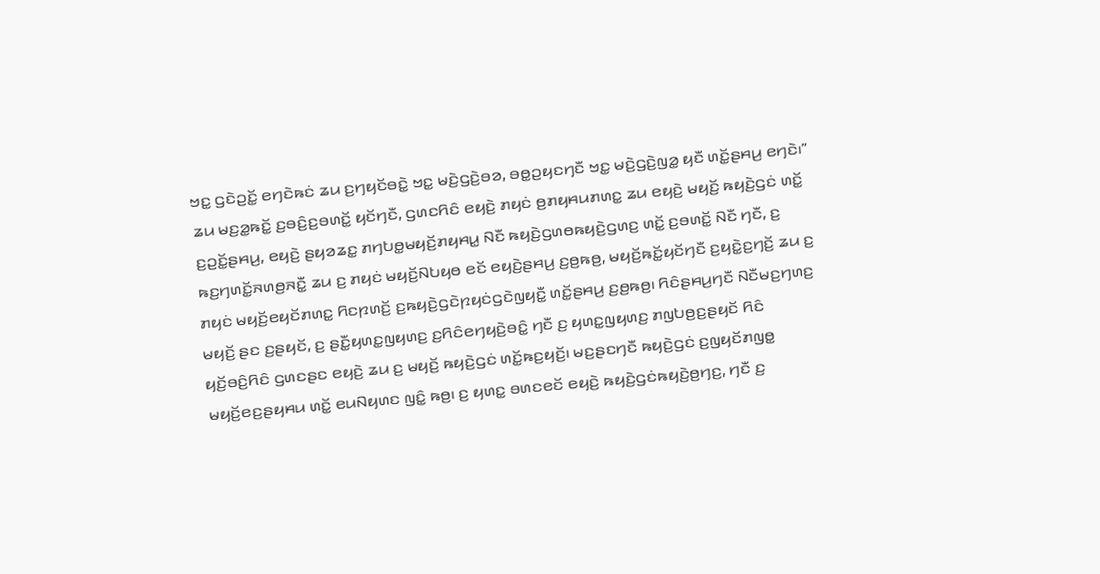ꤠꤢ꤭ ꤞꤢꤧꤑꤢꤩ꤭ ꤕꤚꤢꤧꤒꤢꤦ ꤘꤣ ꤢ꤬ꤚꤟꤢꤩꤋꤢꤧ꤭ ꤠꤢ꤭ ꤗꤢꤧ꤬ꤞꤢꤧ꤬ꤋꤤ, ꤋꤥ꤭ꤑꤟꤢꤚꤢꤪ ꤠꤢ꤭ ꤗꤢꤧ꤬ꤞꤢꤧ꤬ꤜꤤ꤭ ꤟꤢꤪ ꤛꤢꤩ꤭ꤔꤌꤣ꤬ ꤕꤚꤢꤧ꤯”
ꤘꤣ ꤗꤢ꤬ꤤ꤭ꤒꤢꤩ꤭ ꤢ꤬ꤋꤢꤨ꤬ꤢ꤬ꤋꤛꤢꤩ꤭ ꤟꤢꤩꤚꤢꤪ, ꤞꤛꤢꤖꤢꤨ ꤕꤟꤢꤧ꤬ ꤊꤟꤢꤦ ꤥ꤬ꤊꤟꤌꤣꤊꤛꤢ꤭ ꤘꤣ ꤕꤟꤢꤧ꤬ ꤗꤟꤢꤩ꤬ ꤒꤟꤢꤧ꤬ꤞꤢꤦ ꤛꤢꤩ꤭ ꤢ꤬ꤑꤢꤩ꤭ꤔꤌꤣ꤬, ꤕꤟꤢꤧ꤬ ꤔꤟꤤꤘꤢ꤭ ꤊꤚꤝꤥ꤭ꤗꤟꤢꤩ꤬ꤊꤟꤌꤣ꤭ ꤡꤢꤪ ꤒꤟꤢꤧ꤬ꤞꤛꤥꤒꤟꤢꤧ꤬ꤞꤛꤢ꤬ ꤛꤢꤩ꤭ ꤢ꤬ꤋꤛꤢꤩ꤭ ꤡꤢꤪ ꤚꤢꤪ, ꤢ꤬ ꤒꤢ꤬ꤚꤛꤢꤩ꤭ꤏꤛꤥ꤬ꤏꤢꤪ꤭ ꤘꤣ ꤢ꤬ ꤊꤟꤢꤦ ꤗꤟꤢꤩ꤬ꤡꤝꤟꤥ ꤕꤢꤩ ꤕꤟꤢꤧ꤬ꤔꤌꤣ꤬ ꤢ꤬ꤥ꤬ꤒꤥ꤬, ꤗꤟꤢꤩ꤬ꤒꤢꤩ꤭ꤟꤢꤩꤚꤢꤪ ꤢ꤬ꤟꤢꤧ꤭ꤢ꤬ꤚꤢꤩ꤬ ꤘꤣ ꤢ꤬ ꤊꤟꤢꤦ ꤗꤟꤢꤩ꤬ꤕꤟꤢꤩꤊꤛꤢ꤭ ꤖꤢꤐꤛꤢꤩ꤬ ꤢ꤬ꤒꤟꤢꤧ꤬ꤞꤢꤧꤐꤟꤢꤦꤞꤢꤧꤜꤟꤢꤪ꤭ ꤛꤢꤩ꤭ꤔꤌꤣ꤬ ꤢ꤬ꤥ꤬ꤒꤥ꤬꤯ ꤖꤢꤨꤔꤌꤣ꤬ꤚꤢꤪ ꤡꤢꤪꤗꤢ꤬ꤚꤛꤢ꤬ ꤗꤟꤢꤩ꤬ ꤔꤢ ꤢ꤬ꤔꤟꤢꤩ, ꤢ꤬ ꤔꤢꤪ꤭ꤟꤛꤢ꤭ꤜꤟꤛꤢ꤬ ꤢ꤬ꤖꤢꤨꤕꤚꤟꤢꤧ꤬ꤋꤢꤨ꤭ ꤚꤢꤪ ꤢ꤬ ꤟꤛꤢ꤭ꤜꤟꤛꤢ꤬ ꤊꤜꤝꤥ꤬ꤢ꤬ꤔꤟꤢꤩ ꤖꤢꤨ ꤟꤢꤩ꤬ꤋꤢꤨ꤬ꤖꤢꤨ ꤞꤛꤢꤔꤢ ꤕꤟꤢꤧ꤬ ꤘꤣ ꤢ꤬ ꤗꤟꤢꤩ꤬ ꤒꤟꤢꤧ꤬ꤞꤢꤦ ꤛꤢꤩ꤭ꤒꤢ꤬ꤟꤢꤩ꤬꤯ ꤗꤢ꤬ꤔꤢꤚꤢꤪ ꤒꤟꤢꤧ꤬ꤞꤢꤦ ꤢ꤬ꤜꤟꤢꤩꤊꤜꤥ꤭ ꤗꤟꤢꤩ꤬ꤕꤢ꤬ꤔꤟꤌꤣ ꤛꤢꤩ꤭ ꤕꤣꤡꤟꤛꤢ ꤜꤢꤨ꤭ ꤒꤥ꤬꤯ ꤢ꤬ ꤟꤛꤢ꤭ ꤋꤛꤢꤕꤢꤩ ꤕꤟꤢꤧ꤬ ꤒꤟꤢꤧ꤬ꤞꤢꤦꤒꤟꤢꤧ꤬ꤥ꤬ꤚꤢ꤬, ꤚꤢꤪ ꤢ꤬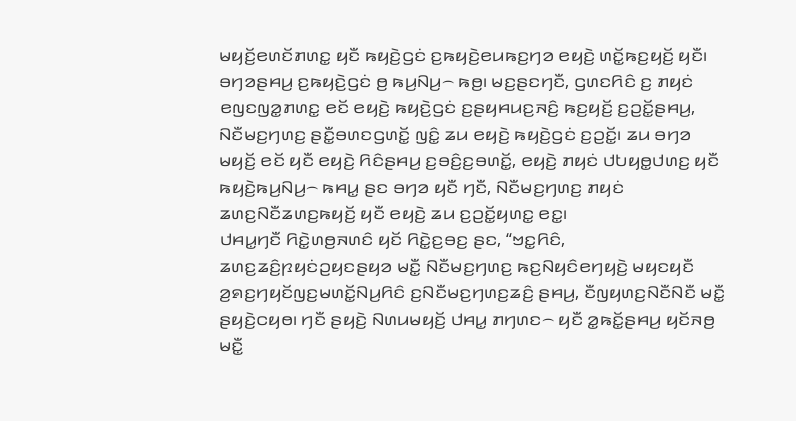ꤗꤟꤢꤩ꤬ꤕꤛꤢꤩꤊꤛꤢ꤭ ꤟꤢꤪ ꤒꤟꤢꤧ꤬ꤞꤢꤦ ꤢ꤬ꤒꤟꤢꤧ꤬ꤕꤣꤒꤢ꤬ꤚꤤ ꤕꤟꤢꤧ꤬ ꤛꤢꤩ꤭ꤒꤢ꤬ꤟꤢꤩ꤬ ꤟꤢꤪ꤯
ꤋꤚꤤꤔꤌꤣ꤬ ꤢ꤬ꤒꤟꤢꤧ꤬ꤞꤢꤦ ꤥ꤬ ꤒꤣ꤬ꤡꤣ꤬꤮ ꤒꤥ꤬꤯ ꤗꤢ꤬ꤔꤢꤚꤢꤪ, ꤞꤛꤢꤖꤢꤨ ꤢ꤬ ꤊꤟꤢꤦ ꤕꤜꤢꤜꤤ꤭ꤊꤛꤢ꤭ ꤕꤢꤩ ꤕꤟꤢꤧ꤬ ꤒꤟꤢꤧ꤬ꤞꤢꤦ ꤢ꤬ꤔꤟꤌꤣꤢ꤬ꤏꤢꤨ꤬ ꤒꤢ꤬ꤟꤢꤩ꤬ ꤢ꤬ꤑꤢꤩ꤭ꤔꤌꤣ꤬, ꤡꤢꤪꤗꤢ꤬ꤚꤛꤢ꤬ ꤔꤢꤪ꤭ꤋꤛꤢꤞꤛꤢꤩ꤭ ꤜꤢꤨ꤭ ꤘꤣ ꤕꤟꤢꤧ꤬ ꤒꤟꤢꤧ꤬ꤞꤢꤦ ꤢ꤬ꤑꤢꤩ꤭꤯ ꤘꤣ ꤋꤚꤤ ꤗꤟꤢꤩ꤬ ꤕꤢꤩ ꤟꤢꤪ ꤕꤟꤢꤧ꤬ ꤖꤢꤨꤔꤌꤣ꤬ ꤢ꤬ꤋꤢꤨ꤬ꤢ꤬ꤋꤛꤢꤩ꤭, ꤕꤟꤢꤧ꤬ ꤊꤟꤢꤦ ꤓꤝꤟꤥ꤭ꤓꤛꤢ꤬ ꤟꤢꤪ ꤒꤟꤢꤧ꤬ꤒꤣ꤬ꤡꤣ꤬꤮ ꤒꤌꤣ꤭ ꤔꤢ ꤋꤚꤤ ꤟꤢꤪ ꤚꤢꤪ, ꤡꤢꤪꤗꤢ꤬ꤚꤛꤢ꤬ ꤊꤟꤢꤦ ꤘꤛꤢ꤬ꤡꤢꤪꤘꤛꤢ꤬ꤒꤟꤢꤩ꤬ ꤟꤢꤪ ꤕꤟꤢꤧ꤬ ꤘꤣ ꤢ꤬ꤑꤢꤩ꤭ꤟꤛꤢ꤭ ꤕꤢ꤭꤯
ꤓꤌꤣ꤭ꤚꤢꤪ ꤖꤢꤧ꤭ꤛꤥ꤬ꤏꤛꤢꤨ ꤟꤢꤩ ꤖꤢꤧ꤭ꤢ꤬ꤋꤢ꤬ ꤔꤢ, “ꤠꤢ꤭ꤖꤢꤨ, ꤘꤛꤢ꤬ꤘꤢꤨ꤬ꤐꤟꤢꤦꤑꤟꤢꤔꤟꤤ ꤗꤢꤪ꤭ ꤡꤢꤪꤗꤢ꤬ꤚꤛꤢ꤬ ꤒꤢ꤬ꤡꤟꤢꤨꤕꤚꤟꤢꤧ꤬ ꤗꤟꤢꤟꤢꤪ ꤤ꤬ꤎꤢ꤬ꤚꤟꤢꤩꤜꤢ꤬ꤗꤛꤢꤩ꤭ꤡꤣ꤬ꤖꤢꤨ ꤢ꤬ꤡꤢꤪꤗꤢ꤬ꤚꤛꤢ꤬ꤘꤢꤨ꤬ ꤔꤌꤣ꤬, ꤢꤪꤜꤟꤛꤢ꤬ꤡꤢꤪꤡꤢꤪ ꤗꤢꤪ꤭ ꤔꤟꤢꤧ꤬ꤍꤟꤥ꤯ ꤚꤢꤪ ꤔꤟꤢꤧ꤬ ꤡꤛꤣꤗꤟꤢꤩ꤬ ꤓꤌꤣ꤭ ꤊꤚꤛꤢ꤮ ꤟꤢꤪ ꤤ꤭ꤒꤢꤩ꤭ꤔꤌꤣ꤬ ꤟꤢꤩꤏꤥ꤬ ꤗꤢꤪ꤭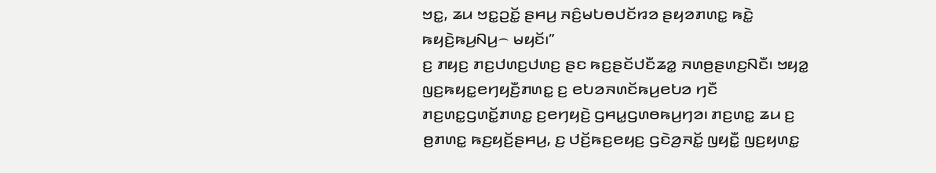ꤠꤢ꤭, ꤘꤣ ꤠꤢ꤭ꤑꤢꤩ꤭ ꤔꤌꤣ꤬ ꤏꤢꤨ꤬ꤗꤝꤥꤓꤢꤩꤙꤤ ꤔꤟꤤꤊꤛꤢ꤭ ꤒꤢꤧ꤭ ꤒꤟꤢꤧ꤬ꤒꤣ꤬ꤡꤣ꤬꤮ ꤗꤟꤢꤩ꤯”
ꤢ꤬ ꤊꤟꤢ꤬ ꤊꤢ꤬ꤓꤛꤢ꤬ꤓꤛꤢ꤬ ꤔꤢ ꤒꤢ꤬ꤔꤢꤩꤓꤢꤪꤘꤤ꤭ ꤏꤛꤥ꤬ꤔꤛꤢ꤬ꤡꤢꤪ꤯ ꤠꤟꤤ꤭ ꤜꤢ꤬ꤒꤟꤢ꤭ꤕꤚꤟꤢꤪ꤬ꤊꤛꤢ꤭ ꤢ꤬ ꤕꤝꤤꤏꤛꤢꤩꤒꤣ꤬ꤕꤝꤤ ꤚꤢꤪ ꤊꤢ꤬ꤛꤢ꤭ꤞꤛꤢꤩ꤭ꤊꤛꤢ꤭ ꤢ꤬ꤕꤚꤟꤢꤧ꤬ ꤞꤌꤣ꤭ꤞꤛꤥꤒꤣ꤬ꤚꤤ꤯ ꤊꤢ꤬ꤛꤢ꤭ ꤘꤣ ꤢ꤬ ꤥ꤬ꤊꤛꤢ꤭ ꤒꤢ꤬ꤟꤢꤩ꤬ꤔꤌꤣ꤬, ꤢ꤬ ꤓꤢꤩ꤬ꤒꤢ꤬ꤕꤟꤢ꤬ ꤞꤢꤧꤤ꤬ꤏꤢꤩ꤭ ꤜꤟꤢꤪ꤭ ꤜꤢ꤬ꤟꤛꤢ꤭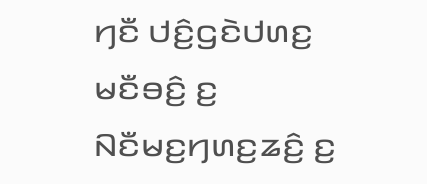ꤚꤢꤪ ꤓꤢꤨ꤬ꤞꤢꤧꤓꤛꤢ꤬ ꤗꤢꤪꤋꤢꤨ꤬ ꤢ꤬ ꤡꤢꤪꤗꤢ꤬ꤚꤛꤢ꤬ꤘꤢꤨ꤬ ꤢ꤬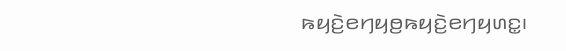ꤒꤟꤢꤧ꤬ꤕꤚꤟꤥ꤬ꤒꤟꤢꤧ꤬ꤕꤚꤟꤛꤢ꤭꤯